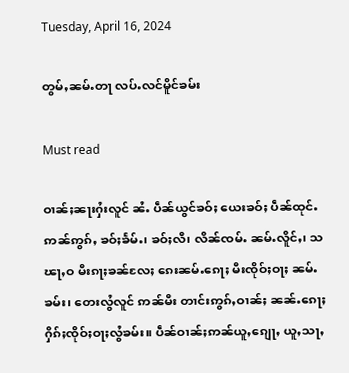Tuesday, April 16, 2024

တွမ်ႇၼမ်ႉတႃ လပ်ႉလင်မိူင်ၶမ်း

Must read

ဝၢၼ်ႈၼႃးႁႆးလူင် ၼႆႉ ပဵၼ်ယွင်ၶဝ်ႈ ယေးၶဝ်ႈ ပဵၼ်ထုင်ႉဢၼ်ဢွၵ်ႇ ၶဝ်ႈၶႅမ်ႉ၊ ၶဝ်ႈလီ၊ လိၼ်ၸမ်ႉ ၼမ်ႉလိူင်ႇ၊ သၽႃႇဝ မီးၵႃႈၶၼ်လႄႈ ၵေးၼမ်ႉၵေႃႈ မီးၸိုဝ်ႈဝႃႈ ၼမ်ႉၶမ်း၊ တေးလွႆလူင် ဢၼ်မီး တၢင်းဢွၵ်ႇဝၢၼ်ႈ ၼၼ်ႉၵေႃႈ ႁိၵ်ႈၸိုဝ်ႈဝႃႈလွႆၶမ်း။ ပဵၼ်ဝၢၼ်ႈဢၼ်ယူႇၵျေႃႇ ယူႇသႃႇ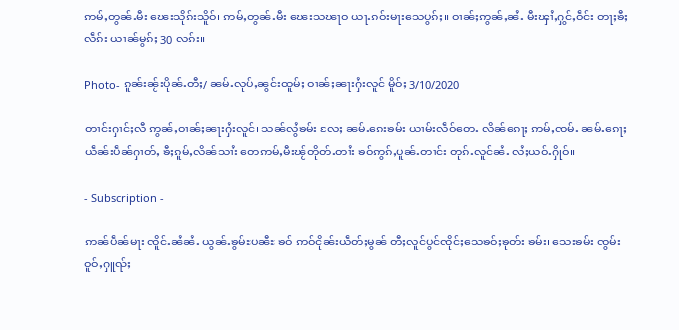ဢမ်ႇတွၼ်ႉမီး ၽေးသိုၵ်းသိူဝ်၊ ဢမ်ႇတွၼ်ႉမီး ၽေးသၽႃဝ ယႃႉၵဝ်းမႃးသေပွၵ်ႈ။ ဝၢၼ်ႈဢွၼ်ႇၼႆႉ မီးၾၢႆႇႁွင်ႇဝဵင်း တႃႈၶီႈလဵၵ်း ယၢၼ်မွၵ်ႈ 30 လၵ်း။

Photo- ၵူၼ်းၼႂ်းပိုၼ်ႉတီႈ/ ၼမ်ႉလုပ်ႇၼွင်းထူမ်ႈ ဝၢၼ်ႈၼႃးႁႆးလူင် မိူဝ်ႈ 3/10/2020

တၢင်းႁၢင်ႈလီ ဢွၼ်ႇဝၢၼ်ႈၼႃးႁႆးလူင်၊ သၼ်လွႆၶမ်း လႄႈ ၼမ်ႉၵေးၶမ်း ယၢမ်းလဵဝ်တေႉ လိၼ်ၵေႃႈ ဢမ်ႇၸမ်ႉ ၼမ်ႉၵေႃႈ ယဵၼ်းပဵၼ်ႁၢတ်ႇ ၶီႈၵူမ်ႇလိၼ်သၢႆး တေဢမ်ႇမီးၽႂ်တိုတ်ႉတၢႆး ၶဝ်ဢွၵ်ႇပူၼ်ႉတၢင်း တုၵ်ႉလူင်ၼႆႉ လႆႈယဝ်ႉႁိုဝ်။

- Subscription -

ဢၼ်ပဵၼ်မႃး ၸိူင်ႉၼႆၼႆႉ ယွၼ်ႉၶွမ်ႊပၼီႊ ၶဝ် ဢဝ်ငိုၼ်းယဵတ်ႈမွၼ် တီႈလူင်ပွင်ၸိုင်ႈသေၶဝ်ႈၶုတ်း ၶမ်း၊ သေးၶမ်း ၸွမ်းဝူဝ်ႇႁူၺ်ႈ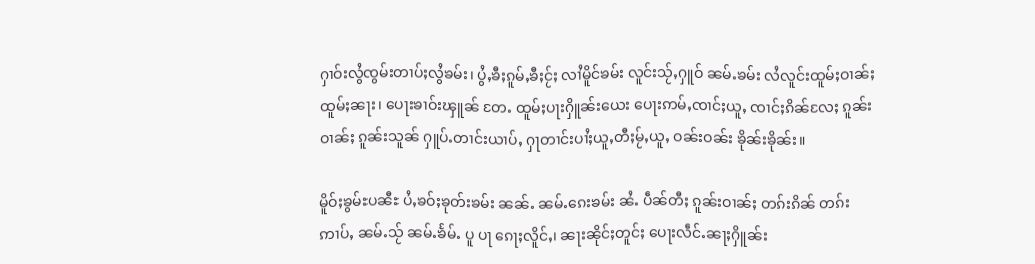ႁၢဝ်းလွႆၸွမ်းတၢပ်ႈလွႆၶမ်း၊ ပွႆႇၶီႈၵူမ်ႇၶီႈငႂ်ႈ လၢႆမိူင်ၶမ်း လူင်းသႂ်ႇႁူဝ် ၼမ်ႉၶမ်း လႆလူင်းထူမ်ႈဝၢၼ်ႈ ထူမ်ႈၼႃး၊ ပေႃးၶၢဝ်းၾူၼ် တႄႉ ထူမ်ႈပႃးႁိူၼ်းယေး ပေႃးဢမ်ႇၸၢင်ႈယူႇ ၸၢင်ႈၵိၼ်လႄႈ ၵူၼ်းဝၢၼ်ႈ ၵူၼ်းသူၼ် ႁူပ်ႉတၢင်းယၢပ်ႇ ႁႃတၢင်းပၢႆႈယူႇတီႈမႂ်ႇယူႇ ဝၼ်းဝၼ်း ၶိုၼ်းၶိုၼ်း။

မိူဝ်ႈၶွမ်ႊပၼီႊ ပႆႇၶဝ်ႈၶုတ်းၶမ်း ၼၼ်ႉ ၼမ်ႉၵေးၶမ်း ၼႆႉ ပဵၼ်တီႈ ၵူၼ်းဝၢၼ်ႈ တၵ်းၵိၼ် တၵ်းဢၢပ်ႇ ၼမ်ႉသႂ် ၼမ်ႉၶႅမ်ႉ ပူ ပႃ ၵေႃႈလိူင်ႇ၊ ၼႃးၼိုင်ႈတူင်ႈ ပေႃးလဵင်ႉၼႃႈႁိူၼ်း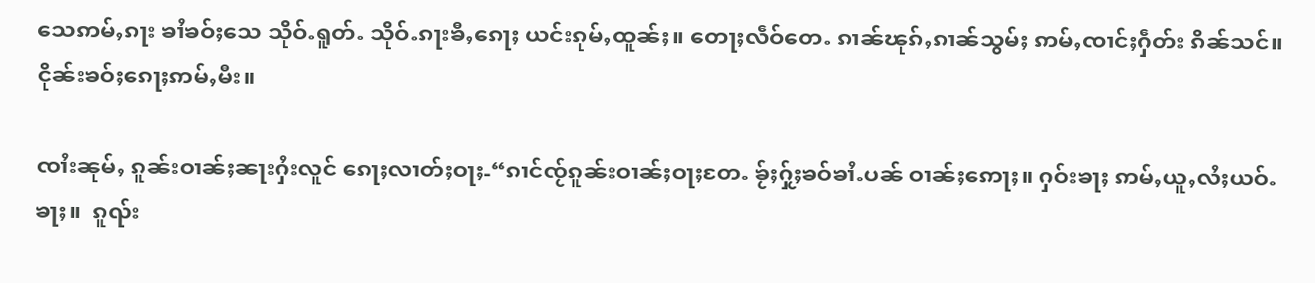သေဢမ်ႇၵႃး ၶၢႆၶဝ်ႈသေ သိုဝ်ႉရူတ်ႉ သိုဝ်ႉၵႃးၶီႇၵေႃႈ ယင်းၵုမ်ႇထူၼ်ႈ။ တေႃႈလဵဝ်တေႉ ၵၢၼ်ၽုၵ်ႇၵၢၼ်သွမ်ႈ ဢမ်ႇၸၢင်ႈႁဵတ်း ၵိၼ်သင်။ ငိုၼ်းၶဝ်ႈၵေႃႈဢမ်ႇမီး။

ၸၢႆးၼုမ်ႇ ၵူၼ်းဝၢၼ်ႈၼႃးႁႆးလူင် ၵေႃႈလၢတ်ႈဝႃႈ-“ၵၢင်ၸႂ်ၵူၼ်းဝၢၼ်ႈဝႃႈတႄႉ ၶႂ်ႈႁႂ်ႈၶဝ်ၶၢႆႉပၼ် ဝၢၼ်ႈဢေႃႈ။ ႁဝ်းၶႃႈ ဢမ်ႇယူႇလႆႈယဝ်ႉၶႃႈ။  ၵူၺ်း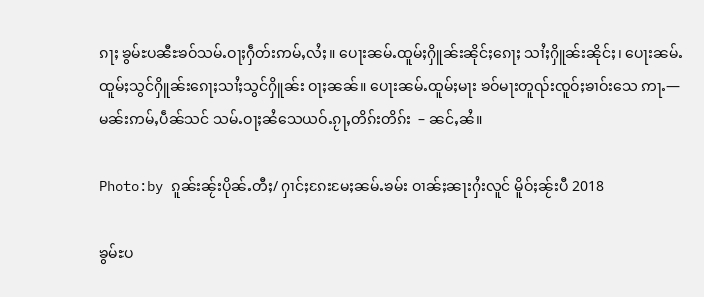ၵႃႈ ၶွမ်ႊပၼီႊၶဝ်သမ်ႉဝႃႈႁဵတ်းဢမ်ႇလႆႈ။ ပေႃးၼမ်ႉထူမ်ႈႁိူၼ်းၼိုင်ႈၵေႃႈ သၢႆႈႁိူၼ်းၼိုင်ႈ၊ ပေႃးၼမ်ႉထူမ်ႈသွင်ႁိူၼ်းၵေႃႈသၢႆႈသွင်ႁိူၼ်း ဝႃႈၼၼ်။ ပေႃးၼမ်ႉထူမ်ႈမႃး ၶဝ်မႃးတူၺ်းၸူဝ်ႈၶၢဝ်းသေ ဢႃႉ— မၼ်းဢမ်ႇပဵၼ်သင် သမ်ႉဝႃႈၼႆသေယဝ်ႉၵႂႃႇတိၵ်းတိၵ်း  – ၼင်ႇၼႆ။

Photo:by ၵူၼ်းၼႂ်းပိုၼ်ႉတီႈ/ ႁၢင်ႈၵႄးမႄႈၼမ်ႉၶမ်း ဝၢၼ်ႈၼႃးႁႆးလူင် မိူဝ်ႈၼႂ်းပီ 2018

ၶွမ်ႊပ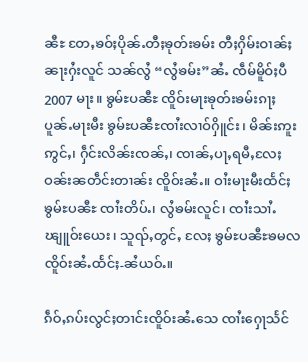ၼီႊ တႄႇၶဝ်ႈပိုၼ်ႉတီႈၶုတ်းၶမ်း တီႈႁိမ်းဝၢၼ်ႈၼႃးႁႆးလူင် သၼ်လွႆ “လွႆၶမ်း”ၼႆႉ ၸဵမ်မိူဝ်ႈပီ 2007 မႃး။ ၶွမ်ႊပၼီႊ ၸိူဝ်းမႃးၶုတ်းၶမ်းၵႃႈပူၼ်ႉမႃးမီး ၶွမ်ႊပၼီႊၸၢႆးလၢဝ်ႁိူင်း၊ မိၼ်းဢူးဢွင်ႇ၊ ႁဵင်းလိၼ်းၸၼ်ႇ၊ ၸၢၼ်ႇပႃႇရမီႇလႄႈ ဝၼ်းၼတဵင်းတၢၼ်း ၸိူဝ်းၼႆႉ။ ဝၢႆးမႃးမီးထႅင်ႈ ၶွမ်ႊပၼီႊ ၸၢႆးတိပ်ႉ၊ လွႆၶမ်းလူင်၊ ၸၢႆးသၢႆႉၽျူဝ်းယေး၊ သူၺ်ႇတွင်ႇ လႄႈ ၶွမ်ႊပၼီႊၶမလ ၸိူဝ်းၼႆႉထႅင်ႈ-ၼႆယဝ်ႉ။

ၵဵဝ်ႇၵပ်းလွင်ႈတၢင်းၸိူဝ်းၼႆႉသေ ၸၢႆးႁေႃသႅင်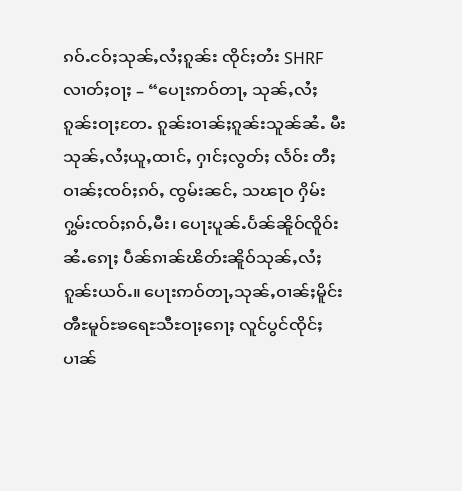ၵဝ်ႉငဝ်ႈသုၼ်ႇလႆႈၵူၼ်း ၸိုင်ႈတႆး SHRF လၢတ်ႈဝႃႈ – “ပေႃးဢဝ်တႃႇ သုၼ်ႇလႆႈၵူၼ်းဝႃႈတႄႉ ၵူၼ်းဝၢၼ်ႈၵူၼ်းသူၼ်ၼႆႉ မီးသုၼ်ႇလႆႈယူႇထၢင်ႇ ႁၢင်ႈလွတ်ႈ လႅဝ်း တီႈဝၢၼ်ႈၸဝ်ႈၵဝ်ႇ ၸွမ်းၼင်ႇ သၽႃဝ ႁိမ်းႁွမ်းၸဝ်ႈၵဝ်ႇမီး၊ ပေႃးပူၼ်ႉပႅၼ်ၼိူဝ်ၸိူဝ်းၼႆႉၵေႃႈ ပဵၼ်ၵၢၼ်ၽိတ်းၼိူဝ်သုၼ်ႇလႆႈ ၵူၼ်းယဝ်ႉ။ ပေႃးဢဝ်တႃႇသုၼ်ႇဝၢၼ်ႈမိူင်းၻီႊမူဝ်ႊၶရေႊသီႊဝႃႈၵေႃႈ လူင်ပွင်ၸိုင်ႈပၢၼ်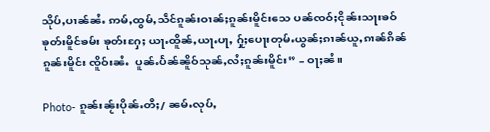သိုပ်ႇပၢၼ်ၼႆႉ ဢမ်ႇထွမ်ႇသဵင်ၵူၼ်းဝၢၼ်ႈၵူၼ်းမိူင်းသေ ပၼ်ၸဝ်ႈငိုၼ်းသႃးၶဝ် ၶုတ်းမိူင်ၶမ်း ၶုတ်းႁႄႈ ယႃႉထိူၼ်ႇယႃႉပႃႇ ႁႂ်ႈပေႃးတုမ်ႉယွၼ်ႈၵၢၼ်ယူႇၵၢၼ်ၵိၼ်ၵူၼ်းမိူင်း ၸိူဝ်းၼႆႉ  ပူၼ်ႉပႅၼ်ၼိူဝ်သုၼ်ႇလႆႈၵူၼ်းမိူင်း” – ဝႃႈၼႆ။

Photo- ၵူၼ်းၼႂ်းပိုၼ်ႉတီႈ/ ၼမ်ႉလုပ်ႇ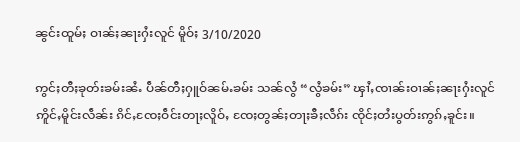ၼွင်းထူမ်ႈ ဝၢၼ်ႈၼႃးႁႆးလူင် မိူဝ်ႈ 3/10/2020

ဢွင်ႈတီႈၶုတ်းၶမ်းၼႆႉ ပဵၼ်တီႈႁူဝ်ၼမ်ႉၶမ်း သၼ်လွႆ “လွႆၶမ်း” ၾၢႆႇၸၢၼ်းဝၢၼ်ႈၼႃးႁႆးလူင် ဢိူင်ႇမိူင်းလဵၼ်း ၵိင်ႇၸႄႈဝဵင်းတႃႈလိူဝ်ႇ ၸႄႈတွၼ်ႈတႃႈၶီႈလဵၵ်း ၸိုင်ႈတႆးပွတ်းဢွၵ်ႇၶူင်း။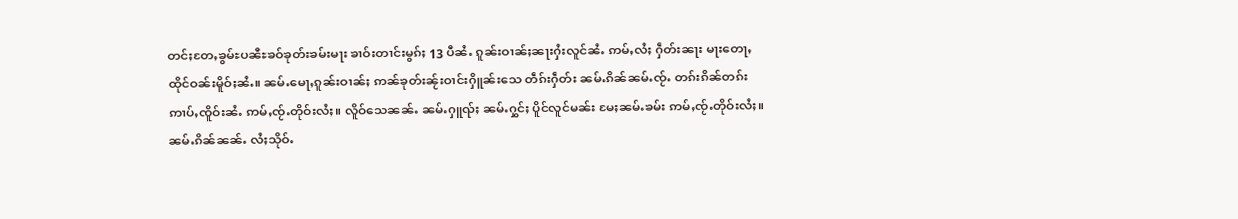တင်ႈတႄႇၶွမ်ႊပၼီႊၶဝ်ၶုတ်းၶမ်းမႃး ၶၢဝ်းတၢင်းမွၵ်ႈ 13 ပီၼႆႉ ၵူၼ်းဝၢၼ်ႈၼႃးႁႆးလူင်ၼႆႉ ဢမ်ႇလႆႈ ႁဵတ်းၼႃး မႃးတေႃႇထိုင်ဝၼ်းမိူဝ်ႈၼႆႉ။ ၼမ်ႉမေႃႇၵူၼ်းဝၢၼ်ႈ ဢၼ်ၶုတ်းၼႂ်းဝၢင်းႁိူၼ်းသေ တဵၵ်းႁဵတ်း ၼမ်ႉၵိၼ်ၼမ်ႉၸႂ်ႉ တၵ်းၵိၼ်တၵ်းဢၢပ်ႇၸိူဝ်းၼႆႉ ဢမ်ႇၸႂ်ႉတိုဝ်းလႆႈ။ လိူဝ်သေၼၼ်ႉ ၼမ်ႉႁူၺ်ႈ ၼမ်ႉႁွင်ႈ ပိူင်လူင်မၼ်း မႄႈၼမ်ႉၶမ်း ဢမ်ႇၸႂ်ႉတိုဝ်းလႆႈ။ ၼမ်ႉၵိၼ်ၼၼ်ႉ လႆႈသိုဝ်ႉ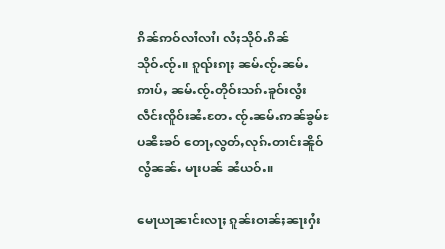ၵိၼ်ဢဝ်လၢႆလၢႆ၊ လႆႈသိုဝ်ႉၵိၼ်သိုဝ်ႉၸႂ်ႉ။ ၵူၺ်းၵႃႈ ၼမ်ႉၸႂ်ႉၼမ်ႉဢၢပ်ႇ ၼမ်ႉၸႂ်ႉတိုဝ်းသၵ်ႉၶူဝ်းလွႆးလဵင်းၸိူဝ်းၼႆႉတႄႉ ၸႂ်ႉၼမ်ႉဢၼ်ၶွမ်ႊပၼီႊၶဝ် တေႃႇလွတ်ႇလုၵ်ႉတၢင်းၼိူဝ်လွႆၼၼ်ႉ မႃးပၼ် ၼႆယဝ်ႉ။

မေႃယႃၼၢင်းလႃႈ ၵူၼ်းဝၢၼ်ႈၼႃးႁႆး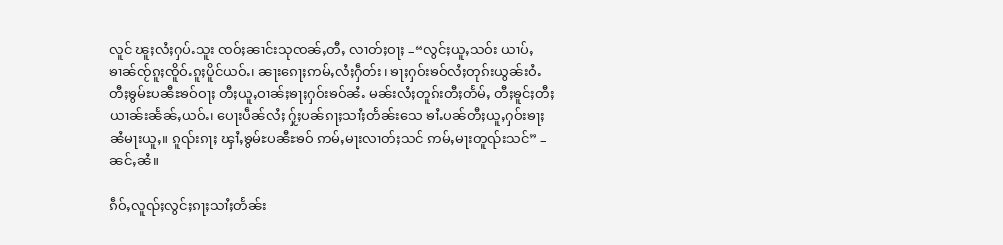လူင် ၽူႈလႆႈႁပ်ႉသူး ၸဝ်ႈၼၢင်းသုၸၼ်ႇတီႇ လၢတ်ႈဝႃႈ –“လွင်ႈယူႇသဝ်း ယၢပ်ႇၶၢၼ်ၸႂ်ၵူႈၸိူဝ်ႉၵူႈပိူင်ယဝ်ႉ၊ ၼႃးၵေႃႈဢမ်ႇလႆႈႁဵတ်း၊ ၶႃႈႁဝ်းၶဝ်လႆႈတုၵ်းယွၼ်းဝႆႉ တီႈၶွမ်ႊပၼီႊၶဝ်ဝႃႈ တီႈယူႇဝၢၼ်ႈၶႃႈႁဝ်းၶဝ်ၼႆႉ မၼ်းလႆႈတူၵ်းတီႈတႅမ်ႇ တီႈၶူင်ႈတီႈယၢၼ်းၼႅၼ်ႇယဝ်ႉ၊ ပေႃးပဵၼ်လႆႈ ႁႂ်ႈပၼ်ၵႃႈသၢႆႈတႅၼ်းသေ ၶၢႆႉပၼ်တီႈယူႇႁဝ်းၶႃႈၼႆမႃးယူႇ။ ၵူၺ်းၵႃႈ ၾၢႆႇၶွမ်ႊပၼီႊၶဝ် ဢမ်ႇမႃးလၢတ်ႈသင် ဢမ်ႇမႃးတူၺ်းသင်” – ၼင်ႇၼႆ။

ၵဵဝ်ႇလူၺ်ႈလွင်ႈၵႃႈသၢႆႈတႅၼ်း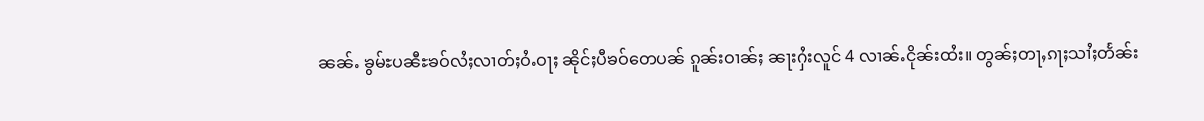ၼၼ်ႉ ၶွမ်ႊပၼီႊၶဝ်လႆႈလၢတ်ႈဝႆႉဝႃႈ ၼိုင်ႈပီၶဝ်တေပၼ် ၵူၼ်းဝၢၼ်ႈ ၼႃးႁႆးလူင် 4 လၢၼ်ႉငိုၼ်းထႆး။ တွၼ်ႈတႃႇၵႃႈသၢႆႈတႅၼ်း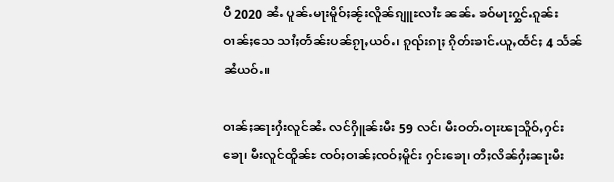ပီ 2020 ၼႆႉ ပူၼ်ႉမႃးမိူဝ်ႈၼႂ်းလိူၼ်ၵျူႊလၢႆႊ ၼၼ်ႉ ၶဝ်မႃးႁွင်ႉၵူၼ်းဝၢၼ်ႈသေ သၢႆႈတႅၼ်းပၼ်ၵႂႃႇယဝ်ႉ၊ ၵူၺ်းၵႃႈ ၵိုတ်းၶၢင်ႉယူႇထႅင်ႈ 4 သႅၼ် ၼႆယဝ်ႉ။

ဝၢၼ်ႈၼႃးႁႆးလူင်ၼႆႉ လင်ႁိူၼ်းမီး 59 လင်၊ မီးဝတ်ႉဝႃးၽႃသိူဝ်ႇႁင်းၶေႃ၊ မီးလူင်ထိူၼ်ႊ ၸဝ်ႈဝၢၼ်ႈၸဝ်ႈမိူင်း ႁင်းၶေႃ၊ တီႈလိၼ်ႁႆႈၼႃးမီး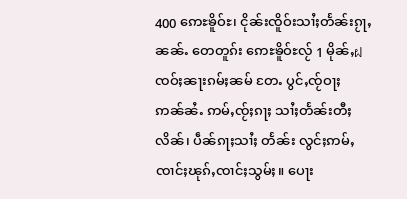400 ဢေႊၶိူဝ်ႊ၊ ငိုၼ်းၸိူဝ်းသၢႆႈတႅၼ်းၵႂႃႇၼၼ်ႉ တေတူၵ်း ဢေႊၶိူဝ်ႊလႂ် 1 မိုၼ်ႇฝ ၸဝ်ႈၼႃးၵမ်ႈၼမ် တႄႉ ပွင်ႇၸႂ်ဝႃႈ ဢၼ်ၼႆႉ ဢမ်ႇၸႂ်ႈၵႃႈ သၢႆႈတႅၼ်းတီႈလိၼ်၊ ပဵၼ်ၵႃႈသၢႆႈ တႅၼ်း လွင်ႈဢမ်ႇၸၢင်ႈၽုၵ်ႇၸၢင်ႈသွမ်ႈ။ ပေႃး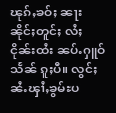ၽုၵ်ႇၶဝ်ႈ ၼႃးၼိုင်ႈတူင်ႈ လႆႈငိုၼ်းထႆး ၼပ်ႉႁူဝ်သႅၼ် ၵူႈပီ။ လွင်ႈၼႆႉၾၢႆႇၶွမ်ႊပ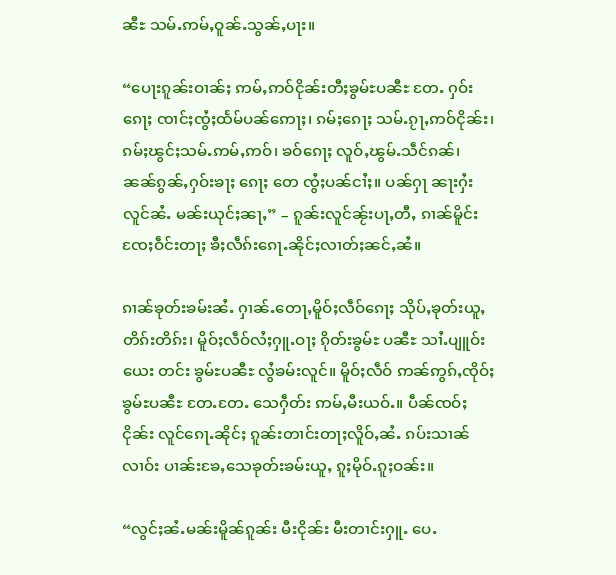ၼီႊ သမ်ႉဢမ်ႇဝူၼ်ႉသွၼ်ႇပႃး။

“ပေႃးၵူၼ်းဝၢၼ်ႈ ဢမ်ႇဢဝ်ငိုၼ်းတီႈၶွမ်ႊပၼီႊ တႄႉ ႁဝ်းၵေႃႈ ၸၢင်ႈၸွႆႈထႅမ်ပၼ်ဢေႃႈ၊ ၵမ်ႈၵေႃႈ သမ်ႉၵႂႃႇဢဝ်ငိုၼ်း၊ ၵမ်ႈၽွင်ႈသမ်ႉဢမ်ႇဢဝ်၊ ၶဝ်ၵေႃႈ လူဝ်ႇၽွမ်ႉသဵင်ၵၼ်၊ ၼၼ်ၵွၼ်ႇႁဝ်းၶႃႈ ၵေႃႈ တေ ၸွႆႈပၼ်ငၢႆႈ။ ပၼ်ႁႃ ၼႃးႁႆးလူင်ၼႆႉ မၼ်းယုင်ႈၼႃႇ” – ၵူၼ်းလူင်ၼႂ်းပႃႇတီႇ ၵၢၼ်မိူင်း ၸႄႈဝဵင်းတႃႈ ၶီႈလဵၵ်းၵေႃႉၼိုင်ႈလၢတ်ႈၼင်ႇၼႆ။

ၵၢၼ်ၶုတ်းၶမ်းၼႆႉ ႁၢၼ်ႉတေႃႇမိူဝ်ႈလဵဝ်ၵေႃႈ သိုပ်ႇၶုတ်းယူႇတိၵ်းတိၵ်း၊ မိူဝ်ႈလဵဝ်လႆႈႁူႉဝႃႈ ၵိုတ်းၶွမ်ႊ ပၼီႊ သၢႆႉပျူဝ်းယေး တင်း ၶွမ်ႊပၼီႊ လွႆၶမ်းလူင်။ မိူဝ်ႈလဵဝ် ဢၼ်ဢွၵ်ႇၸိုဝ်ႈၶွမ်ႊပၼီႊ တႄႉတႄႉ သေႁဵတ်း ဢမ်ႇမီးယဝ်ႉ။ ပဵၼ်ၸဝ်ႈငိုၼ်း လူင်ၵေႃႉၼိုင်ႈ ၵူၼ်းတၢင်းတႃႈလိူဝ်ႇၼႆႉ ၵပ်းသၢၼ်လၢဝ်း ပၢၼ်းၶႄႇသေၶုတ်းၶမ်းယူႇ ၵူႈမိုဝ်ႉၵူႈဝၼ်း။

“လွင်ႈၼႆႉမၼ်းမိူၼ်ၵူၼ်း မီးငိုၼ်း မီးတၢင်းႁူႉ ပေႉ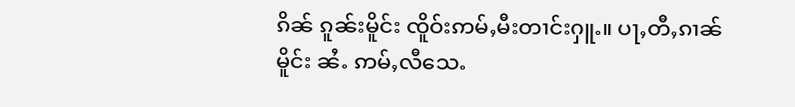ၵိၼ် ၵူၼ်းမိူင်း ၸိူဝ်းဢမ်ႇမီးတၢင်းႁူႉ။ ပႃႇတီႇၵၢၼ် မိူင်း ၼႆႉ ဢမ်ႇလီသေႉ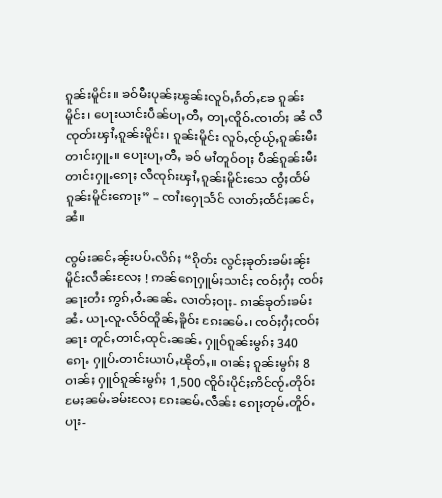ၵူၼ်းမိူင်း။ ၶဝ်မီးပုၼ်ႈၽွၼ်းလူဝ်ႇၵႅတ်ႇၶႄ ၵူၼ်းမိူင်း၊ ပေႃးယၢင်းပဵၼ်ပႃႇတီႇ တႃႇၸိူဝ်ႉၸၢတ်ႈ ၼႆ လီၸုတ်းၾၢႆႇၵူၼ်းမိူင်း၊ ၵူၼ်းမိူင်း လူဝ်ႇၸႂ်ယႂ်ႇၵူၼ်းမီးတၢင်းႁူႉ။ ပေႃးပႃႇတီႇ ၶဝ် မၢႆတူဝ်ဝႃႈ ပဵၼ်ၵူၼ်းမီးတၢင်းႁူႉၵေႃႈ လီၸုၵ်းၾၢႆႇၵူၼ်းမိူင်းသေ ၸွႆႈထႅမ် ၵူၼ်းမိူင်းဢေႃႈ” – ၸၢႆးႁေႃသႅင် လၢတ်ႈထႅင်ႈၼင်ႇၼႆ။

ၸွမ်းၼင်ႇၼႂ်းပပ်ႉလိၵ်ႈ “ၵိုတ်း လွင်ႈၶုတ်းၶမ်းၼႂ်းမိူင်းလဵၼ်းလႄႈ ! ဢၼ်ၵေႃႁူမ်ႈသၢင်ႈ ၸဝ်ႈႁႆႈ ၸဝ်ႈၼႃးတႆး ဢွၵ်ႇဝႆႉၼၼ်ႉ လၢတ်ႈဝႃႈ- ၵၢၼ်ၶုတ်းၶမ်းၼႆႉ ယႃႉလူႉလႅဝ်ထိူၼ်ႇၶိူဝ်း ၵႄးၼမ်ႉ၊ ၸဝ်ႈႁႆႈၸဝ်ႈၼႃး တူင်ႇတၢင်ႇထုင်ႉၼၼ်ႉ ႁူဝ်ၵူၼ်းမွၵ်ႈ 340 ၵေႃႉ ႁူပ်ႉတၢင်းယၢပ်ႇၽိုတ်ႇ။ ဝၢၼ်ႈ ၵူၼ်းမွၵ်ႈ 8 ဝၢၼ်ႈ ႁူဝ်ၵူၼ်းမွၵ်ႈ 1,500 ၸိူဝ်းပိုင်ႈဢိင်ၸႂ်ႉတိုဝ်း မႄႈၼမ်ႉၶမ်းလႄႈ ၵႄးၼမ်ႉလဵၼ်း ၵေႃႈတုမ်ႉတိူဝ်ႉပႃး-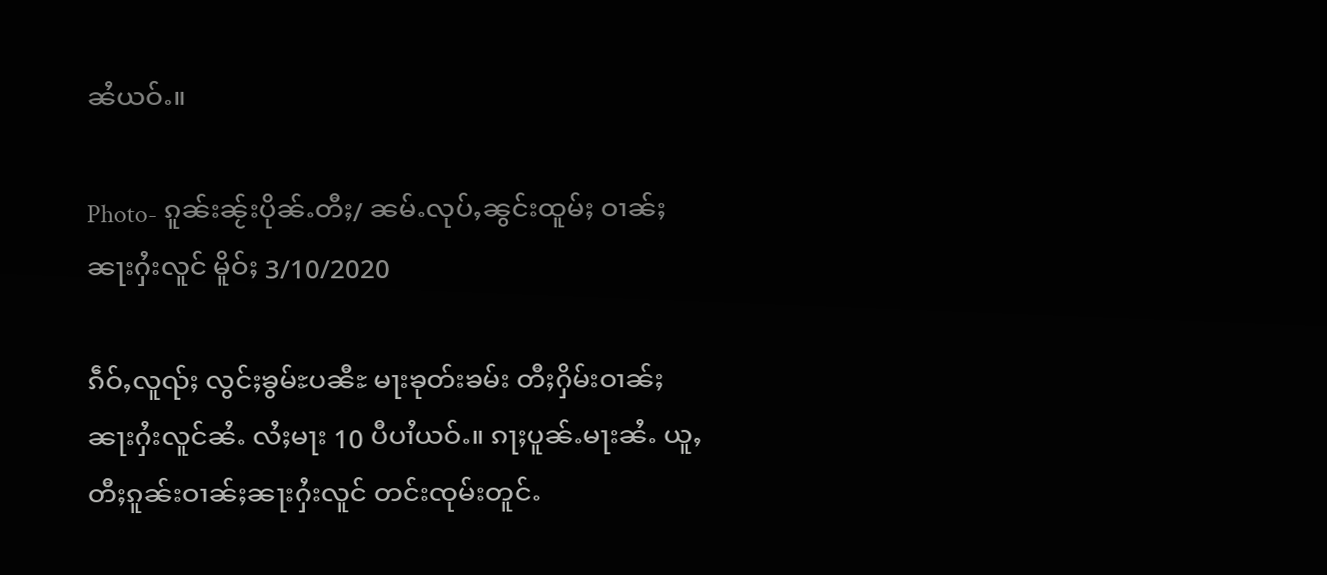ၼႆယဝ်ႉ။

Photo- ၵူၼ်းၼႂ်းပိုၼ်ႉတီႈ/ ၼမ်ႉလုပ်ႇၼွင်းထူမ်ႈ ဝၢၼ်ႈၼႃးႁႆးလူင် မိူဝ်ႈ 3/10/2020

ၵဵဝ်ႇလူၺ်ႈ လွင်ႈၶွမ်ႊပၼီႊ မႃးၶုတ်းၶမ်း တီႈႁိမ်းဝၢၼ်ႈၼႃးႁႆးလူင်ၼႆႉ လႆႈမႃး 10 ပီပၢႆယဝ်ႉ။ ၵႃႈပူၼ်ႉမႃးၼႆႉ ယူႇတီႈၵူၼ်းဝၢၼ်ႈၼႃးႁႆးလူင် တင်းၸုမ်းတူင်ႉ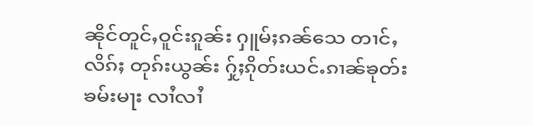ၼိုင်တူင်ႇဝူင်းၵူၼ်း ႁူမ်ႈၵၼ်သေ တၢင်ႇလိၵ်ႈ တုၵ်းယွၼ်း ႁႂ်ႈၵိုတ်းယင်ႉၵၢၼ်ၶုတ်းၶမ်းမႃး လၢႆလၢႆ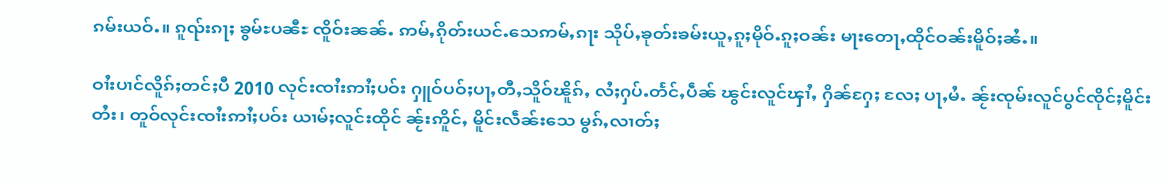ၵမ်းယဝ်ႉ။ ၵူၺ်းၵႃႈ ၶွမ်ႊပၼီႊ ၸိူဝ်းၼၼ်ႉ ဢမ်ႇၵိုတ်းယင်ႉသေဢမ်ႇၵႃး သိုပ်ႇၶုတ်းၶမ်းယူႇၵူႈမိုဝ်ႉၵူႈဝၼ်း မႃးတေႃႇထိုင်ဝၼ်းမိူဝ်ႈၼႆႉ။

ဝၢႆးပၢင်လိူၵ်ႈတင်ႈပီ 2010 လုင်းၸၢႆးဢၢႆႈပဝ်း ႁူဝ်ပဝ်ႈပႃႇတီႇသိူဝ်ၽိူၵ်ႇ လႆႈႁပ်ႉတႅင်ႇပဵၼ် ၽွင်းလူင်ၾၢႆႇ ႁိၼ်ႁႄႈ လႄႈ ပႃႇမႆႉ ၼႂ်းၸုမ်းလူင်ပွင်ၸိုင်ႈမိူင်းတႆး၊ တူဝ်လုင်းၸၢႆးဢၢႆႈပဝ်း ယၢမ်ႈလူင်းထိုင် ၼႂ်းဢိူင်ႇ မိူင်းလဵၼ်းသေ မွၵ်ႇလၢတ်ႈ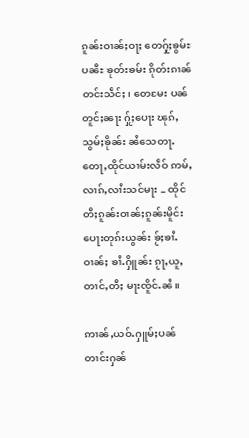ၵူၼ်းဝၢၼ်ႈဝႃႈ တေႁႂ်ႈၶွမ်ႊပၼီႊ ၶုတ်းၶမ်း ၵိုတ်းၵၢၼ်တင်းသဵင်ႈ၊ တေမႄး ပၼ် တူင်ႈၼႃး ႁႂ်ႈပေႃး ၽုၵ်ႇသွမ်ႈၶိုၼ်း ၼႆသေတႃႉ တေႃႇထိုင်ယၢမ်းလဵဝ် ဢမ်ႇလၢၵ်ႇလၢႆးသင်မႃး – ထိုင်တီႈၵူၼ်းဝၢၼ်ႈၵူၼ်းမိူင်း ပေႃးတုၵ်းယွၼ်း ၶႂ်ႈၶၢႆႉဝၢၼ်ႈ ၶၢႆႉႁိူၼ်း ၵႂႃႇယူႇတၢင်ႇတီႈ မႃးၸိူင်ႉၼႆ။

ဢၢၼ်ႇယဝ်ႉႁူမ်ႈပၼ်တၢင်းႁၼ်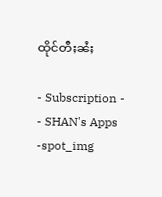ထိုင်တီႈၼႆႈ

- Subscription -
- SHAN's Apps -spot_img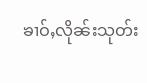ၶၢဝ်ႇလိုၼ်းသုတ်း